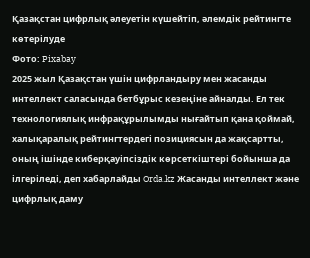Қазақстан цифрлық әлеуетін күшейтіп, әлемдік рейтингте көтерілуде
Фото: Pixabay
2025 жыл Қазақстан үшін цифрландыру мен жасанды интеллект саласында бетбұрыс кезеңіне айналды. Ел тек технологиялық инфрақұрылымды нығайтып қана қоймай, халықаралық рейтингтердегі позициясын да жақсартты, оның ішінде киберқауіпсіздік көрсеткіштері бойынша да ілгеріледі, деп хабарлайды Orda.kz Жасанды интеллект және цифрлық даму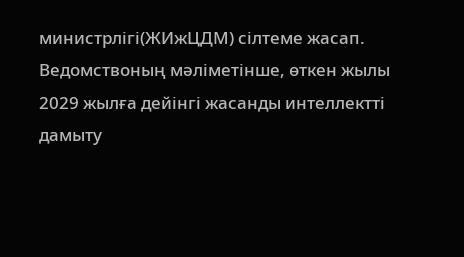министрлігі(ЖИжЦДМ) сілтеме жасап.
Ведомствоның мәліметінше, өткен жылы 2029 жылға дейінгі жасанды интеллектті дамыту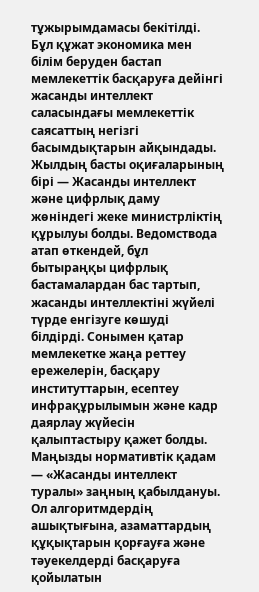тұжырымдамасы бекітілді. Бұл құжат экономика мен білім беруден бастап мемлекеттік басқаруға дейінгі жасанды интеллект саласындағы мемлекеттік саясаттың негізгі басымдықтарын айқындады.
Жылдың басты оқиғаларының бірі — Жасанды интеллект және цифрлық даму жөніндегі жеке министрліктің құрылуы болды. Ведомствода атап өткендей, бұл бытыраңқы цифрлық бастамалардан бас тартып, жасанды интеллектіні жүйелі түрде енгізуге көшуді білдірді. Сонымен қатар мемлекетке жаңа реттеу ережелерін, басқару институттарын, есептеу инфрақұрылымын және кадр даярлау жүйесін қалыптастыру қажет болды.
Маңызды нормативтік қадам — «Жасанды интеллект туралы» заңның қабылдануы. Ол алгоритмдердің ашықтығына, азаматтардың құқықтарын қорғауға және тәуекелдерді басқаруға қойылатын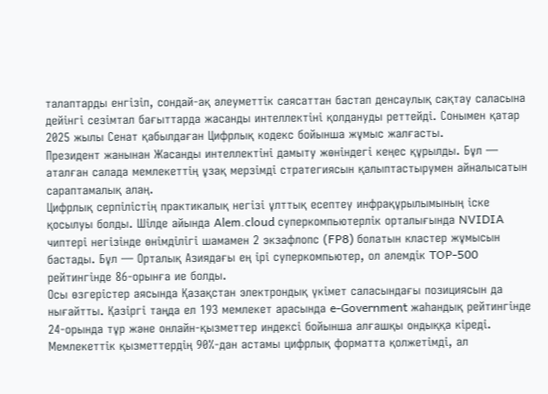талаптарды енгізіп, сондай-ақ әлеуметтік саясаттан бастап денсаулық сақтау саласына дейінгі сезімтал бағыттарда жасанды интеллектіні қолдануды реттейді. Сонымен қатар 2025 жылы Сенат қабылдаған Цифрлық кодекс бойынша жұмыс жалғасты.
Президент жанынан Жасанды интеллектіні дамыту жөніндегі кеңес құрылды. Бұл — аталған салада мемлекеттің ұзақ мерзімді стратегиясын қалыптастырумен айналысатын сараптамалық алаң.
Цифрлық серпілістің практикалық негізі ұлттық есептеу инфрақұрылымының іске қосылуы болды. Шілде айында Alem.cloud суперкомпьютерлік орталығында NVIDIA чиптері негізінде өнімділігі шамамен 2 экзафлопс (FP8) болатын кластер жұмысын бастады. Бұл — Орталық Азиядағы ең ірі суперкомпьютер, ол әлемдік TOP-500 рейтингінде 86-орынға ие болды.
Осы өзгерістер аясында Қазақстан электрондық үкімет саласындағы позициясын да нығайтты. Қазіргі таңда ел 193 мемлекет арасында e-Government жаһандық рейтингінде 24-орында тұр және онлайн-қызметтер индексі бойынша алғашқы ондыққа кіреді. Мемлекеттік қызметтердің 90%-дан астамы цифрлық форматта қолжетімді, ал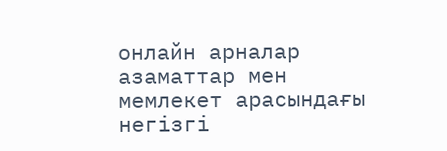онлайн арналар азаматтар мен мемлекет арасындағы негізгі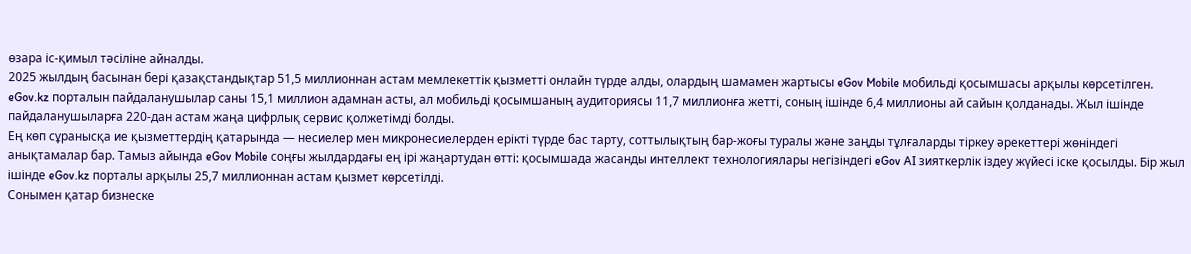өзара іс-қимыл тәсіліне айналды.
2025 жылдың басынан бері қазақстандықтар 51,5 миллионнан астам мемлекеттік қызметті онлайн түрде алды, олардың шамамен жартысы eGov Mobile мобильді қосымшасы арқылы көрсетілген. eGov.kz порталын пайдаланушылар саны 15,1 миллион адамнан асты, ал мобильді қосымшаның аудиториясы 11,7 миллионға жетті, соның ішінде 6,4 миллионы ай сайын қолданады. Жыл ішінде пайдаланушыларға 220-дан астам жаңа цифрлық сервис қолжетімді болды.
Ең көп сұранысқа ие қызметтердің қатарында — несиелер мен микронесиелерден ерікті түрде бас тарту, соттылықтың бар-жоғы туралы және заңды тұлғаларды тіркеу әрекеттері жөніндегі анықтамалар бар. Тамыз айында eGov Mobile соңғы жылдардағы ең ірі жаңартудан өтті: қосымшада жасанды интеллект технологиялары негізіндегі eGov AI зияткерлік іздеу жүйесі іске қосылды. Бір жыл ішінде eGov.kz порталы арқылы 25,7 миллионнан астам қызмет көрсетілді.
Сонымен қатар бизнеске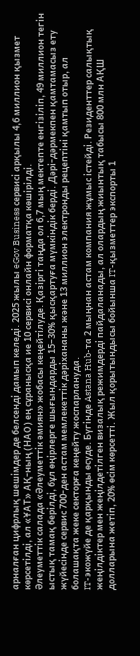арналған цифрлық шешімдер де белсенді дамып келеді. 2025 жылы eGov Business сервисі арқылы 4,6 миллион қызмет көрсетілді, ал «ҰАТ» АҚ-ның (НАО) ең сұранысқа ие 10 сервисі онлайн форматқа көшірілді.
Әлеуметтік салада «Әлеуметтік әмиян» жобасы кеңейтілуде. Қазіргі таңда ол 6,7 мың мектепте енгізіліп, 49 миллион тегін ыстық тамақ берілді, бұл өңірлерге шығындарды 15–30% қысқартуға мүмкіндік берді. Дәрі-дәрмекпен қамтамасыз ету жүйесінде сервис 700-ден астам мемлекеттік дәріхананы және 13 миллион электронды рецептіні қамтып отыр, ал болашақта жеке секторға кеңейту жоспарлануда.
IT-экожүйе де қарқынды өсуде. Бүгінде Astana Hub-та 2 мыңнан астам компания жұмыс істейді. Резиденттер салықтық жеңілдіктер мен жеңілдетілген визалық режимдерді пайдаланады, ал олардың жиынтық табысы 800 млн АҚШ долларына жетіп, 20% өсім көрсетті. Жыл қорытындысы бойынша IT-қызметтер экспорты 1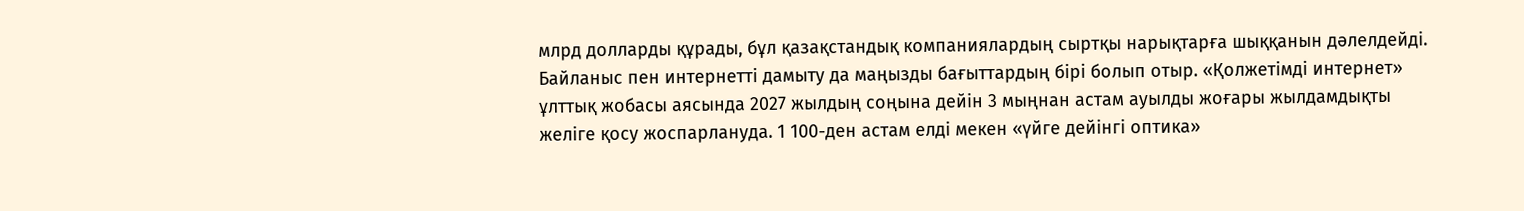млрд долларды құрады, бұл қазақстандық компаниялардың сыртқы нарықтарға шыққанын дәлелдейді.
Байланыс пен интернетті дамыту да маңызды бағыттардың бірі болып отыр. «Қолжетімді интернет» ұлттық жобасы аясында 2027 жылдың соңына дейін 3 мыңнан астам ауылды жоғары жылдамдықты желіге қосу жоспарлануда. 1 100-ден астам елді мекен «үйге дейінгі оптика»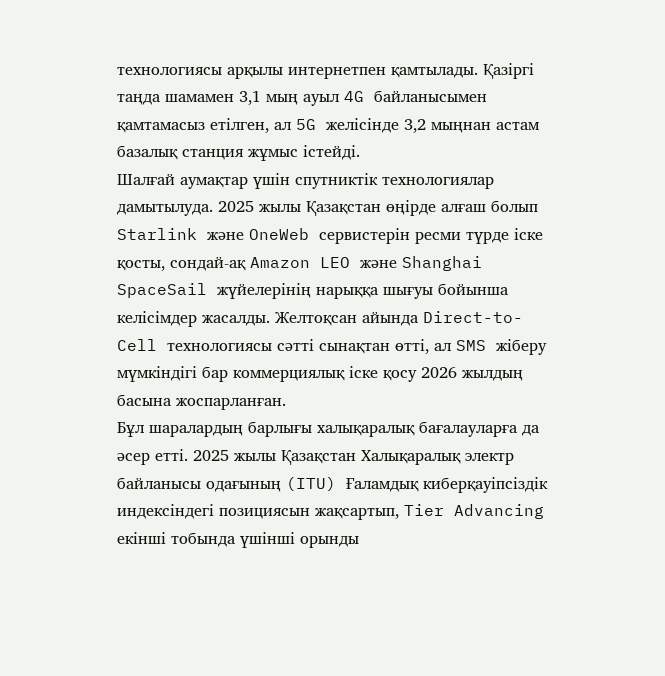технологиясы арқылы интернетпен қамтылады. Қазіргі таңда шамамен 3,1 мың ауыл 4G байланысымен қамтамасыз етілген, ал 5G желісінде 3,2 мыңнан астам базалық станция жұмыс істейді.
Шалғай аумақтар үшін спутниктік технологиялар дамытылуда. 2025 жылы Қазақстан өңірде алғаш болып Starlink және OneWeb сервистерін ресми түрде іске қосты, сондай-ақ Amazon LEO және Shanghai SpaceSail жүйелерінің нарыққа шығуы бойынша келісімдер жасалды. Желтоқсан айында Direct-to-Cell технологиясы сәтті сынақтан өтті, ал SMS жіберу мүмкіндігі бар коммерциялық іске қосу 2026 жылдың басына жоспарланған.
Бұл шаралардың барлығы халықаралық бағалауларға да әсер етті. 2025 жылы Қазақстан Халықаралық электр байланысы одағының (ITU) Ғаламдық киберқауіпсіздік индексіндегі позициясын жақсартып, Tier Advancing екінші тобында үшінші орынды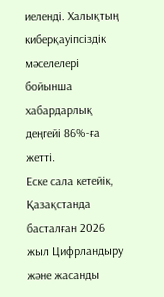иеленді. Халықтың киберқауіпсіздік мәселелері бойынша хабардарлық деңгейі 86%-ға жетті.
Еске сала кетейік, Қазақстанда басталған 2026 жыл Цифрландыру және жасанды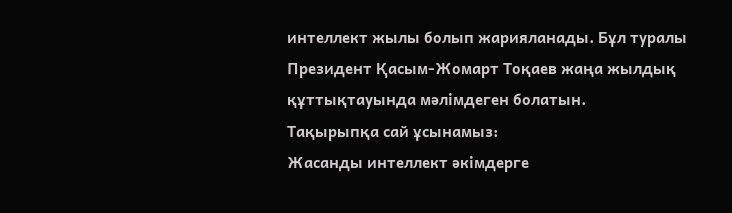интеллект жылы болып жарияланады. Бұл туралы Президент Қасым-Жомарт Тоқаев жаңа жылдық құттықтауында мәлімдеген болатын.
Тақырыпқа сай ұсынамыз:
Жасанды интеллект әкімдерге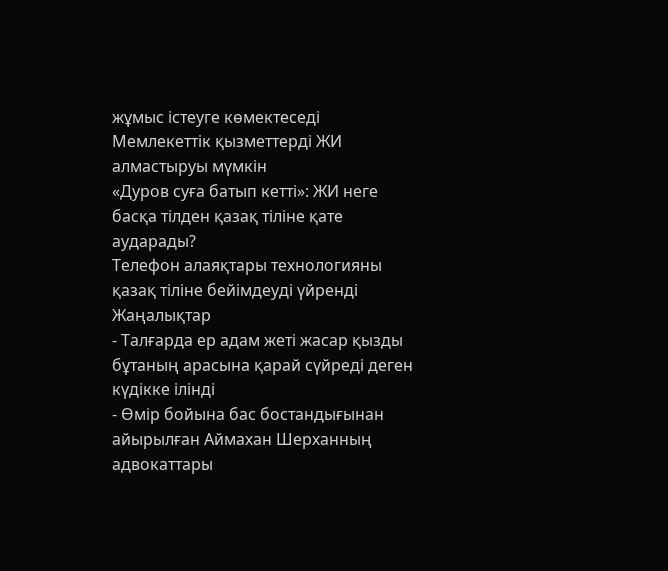жұмыс істеуге көмектеседі
Мемлекеттік қызметтерді ЖИ алмастыруы мүмкін
«Дуров суға батып кетті»: ЖИ неге басқа тілден қазақ тіліне қате аударады?
Телефон алаяқтары технологияны қазақ тіліне бейімдеуді үйренді
Жаңалықтар
- Талғарда ер адам жеті жасар қызды бұтаның арасына қарай сүйреді деген күдікке ілінді
- Өмір бойына бас бостандығынан айырылған Аймахан Шерханның адвокаттары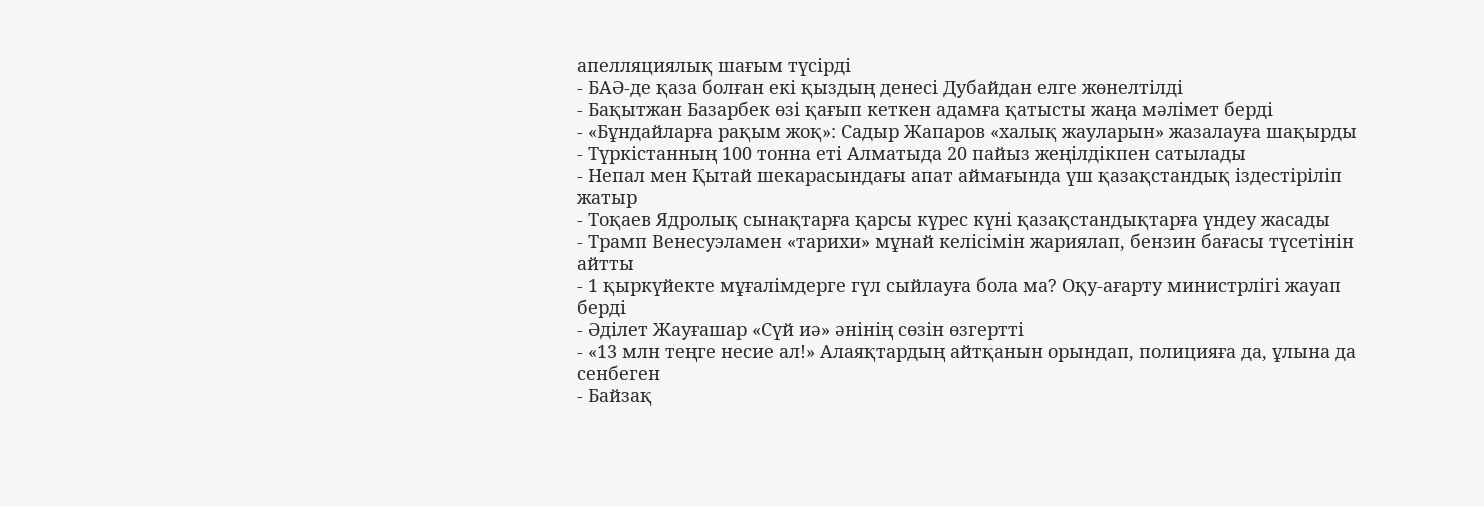апелляциялық шағым түсірді
- БАӘ-де қаза болған екі қыздың денесі Дубайдан елге жөнелтілді
- Бақытжан Базарбек өзі қағып кеткен адамға қатысты жаңа мәлімет берді
- «Бұндайларға рақым жоқ»: Садыр Жапаров «халық жауларын» жазалауға шақырды
- Түркістанның 100 тонна еті Алматыда 20 пайыз жеңілдікпен сатылады
- Непал мен Қытай шекарасындағы апат аймағында үш қазақстандық іздестіріліп жатыр
- Тоқаев Ядролық сынақтарға қарсы күрес күні қазақстандықтарға үндеу жасады
- Трамп Венесуэламен «тарихи» мұнай келісімін жариялап, бензин бағасы түсетінін айтты
- 1 қыркүйекте мұғалімдерге гүл сыйлауға бола ма? Оқу-ағарту министрлігі жауап берді
- Әділет Жауғашар «Сүй иә» әнінің сөзін өзгертті
- «13 млн теңге несие ал!» Алаяқтардың айтқанын орындап, полицияға да, ұлына да сенбеген
- Байзақ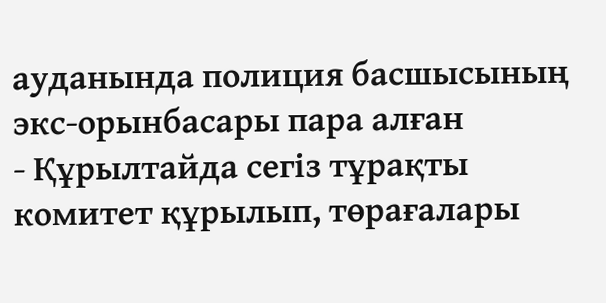ауданында полиция басшысының экс-орынбасары пара алған
- Құрылтайда сегіз тұрақты комитет құрылып, төрағалары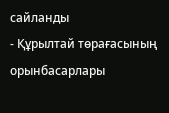сайланды
- Құрылтай төрағасының орынбасарлары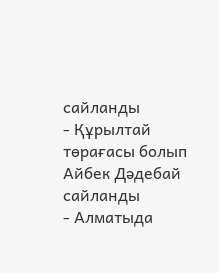сайланды
- Құрылтай төрағасы болып Айбек Дәдебай сайланды
- Алматыда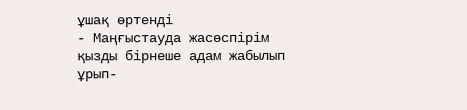ұшақ өртенді
- Маңғыстауда жасөспірім қызды бірнеше адам жабылып ұрып-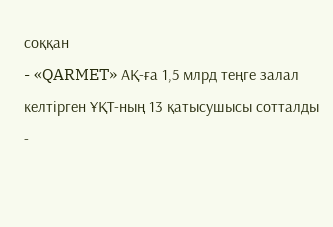соққан
- «QARMET» АҚ-ға 1,5 млрд теңге залал келтірген ҰҚТ-ның 13 қатысушысы сотталды
-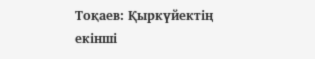Тоқаев: Қыркүйектің екінші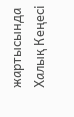жартысында Халық Кеңесі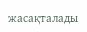жасақталады